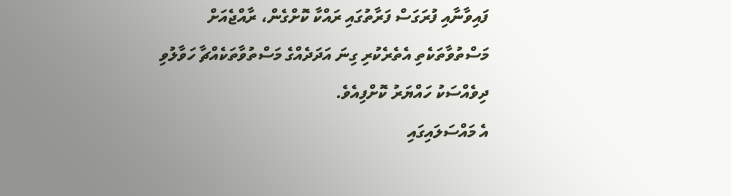ފައިވާނާއި ފުރަގަސް ފަރާތުގައި ރައްކާ ކޮށްގެން، ރާއްޖެއަށް މަސްތުވާތަކެތި އެތެރެކުރި ގިނަ އަދަދެއްގެ މަސްތުވާތަކެއްޗާ ހަވާލުވި ދިވެއްސަކު ހައްޔަރު ކޮށްފިއެވެ.
އެ މައްސަލައިގައި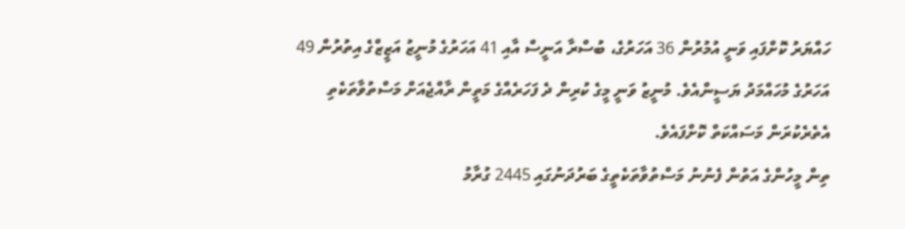ހައްޔަރު ކޮށްފައި ވަނީ އުމުރުން 36 އަހަރުގެ، ބުސްރާ އަނީސް އާއި 41 އަހަރުގެ މުނީޒު އަޒީޒްގެ އިތުރުން 49 އަހަރުގެ މުހައްމަދު ޔަސީންއެވެ. މުނީޒު ވަނީ މީގެ ކުރިން ދެ ފަހަރެއްގެ މަތީން ރާއްޖެއަށް މަސްތުވާތަކެތި އެތެރެކުރަން މަސައްކަތް ކޮށްފައެވެ.
ތިން މީހުންގެ އަތުން ފެނުނު މަސްތުވާތަކެތީގެ ބަރުދަނުގައި 2445 ގުރާމު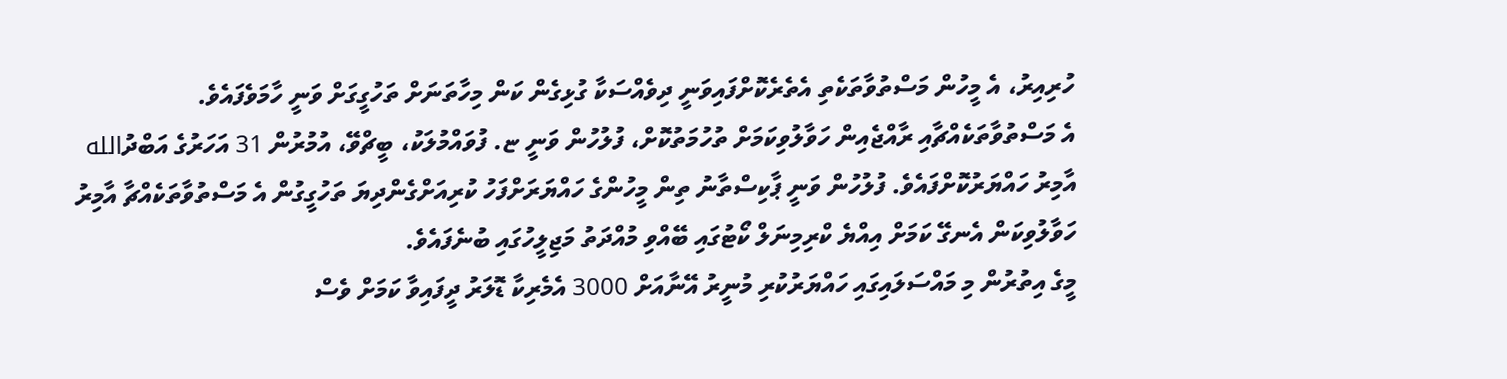ހުރިއިރު، އެ މީހުން މަސްތުވާތަކެތި އެތެރެކޮށްފައިވަނީ ދިވެއްސަކާ ގުޅިގެން ކަން މިހާތަނަށް ތަހުގީގަށް ވަނީ ހާމަވެފައެވެ.
އެ މަސްތުވާތަކެއްޗާއި ރާއްޖެއިން ހަވާލުވިކަމަށް ތުހުމަތުކޮށް، ފުލުހުން ވަނީ ޏ. ފުވައްމުލަކު، ބީޗްވޭ، އުމުރުން 31 އަހަރުގެ އަބްދުالله އާމިރު ހައްޔަރުކޮށްފައެވެ. ފުލުހުން ވަނީ ޕާކިސްތާނު ތިން މީހުންގެ ހައްޔަރަށްފަހު ކުރިއަށްގެންދިޔަ ތަހުގީގުން އެ މަސްތުވާތަކެއްޗާ އާމިރު ހަވާލުވިކަން އެނގޭ ކަމަށް އިއްޔެ ކްރިމިނަލް ކޯޓުގައި ބޭއްވި މުއްދަތު މަޖިލީހުގައި ބުނެފައެވެ.
މީގެ އިތުރުން މި މައްސަލައިގައި ހައްޔަރުކުރި މުނީރު އޭނާއަށް 3000 އެމެރިކާ ޑޮލަރު ދީފައިވާ ކަމަށް ވެސް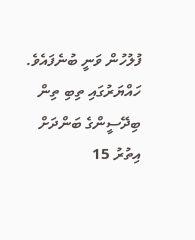ފުލުހުން ވަނީ ބުނެފައެވެ.
ހައްޔަރުގައި ތިބި ތިން ބިދޭސީންގެ ބަންދަށް އިތުރު 15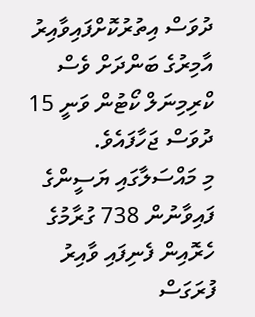ދުވަސް އިތުރުކޮށްފައިވާއިރު އާމިރުގެ ބަންދަށް ވެސް ކްރިމިނަލް ކޯޓުން ވަނީ 15 ދުވަސް ޖަހާފައެވެ.
މި މައްސަލާގައި ޔަސީންގެ ފައިވާނުން 738 ގުރާމުގެ ހެރޮއިން ފެނިފައި ވާއިރު ފުރަގަސް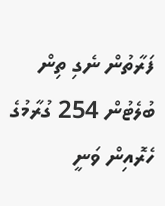ފަރާތުން ނެގި ތިން ބުލެޓުން 254 ގުރާމުގެ ހެރޮއިން ވަނީ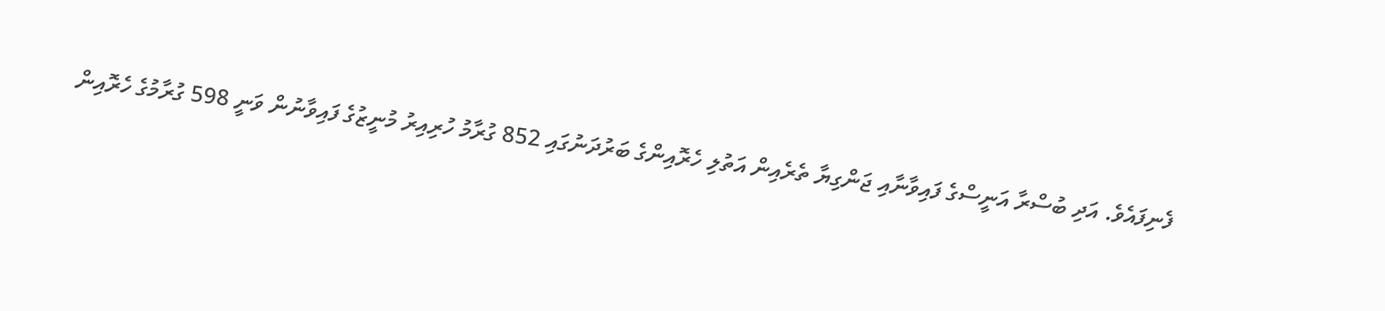ފެނިފައެވެ. އަދި ބުސްރާ އަނީސްގެ ފައިވާނާއި ޖަންގިޔާ ތެރެއިން އަތުލި ހެރޮއިންގެ ބަރުދަނުގައި 852 ގުރާމު ހުރިއިރު މުނީޒުގެ ފައިވާނުން ވަނީ 598 ގުރާމުގެ ހެރޮއިން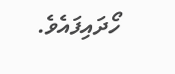ހޯދައިފައެވެ.